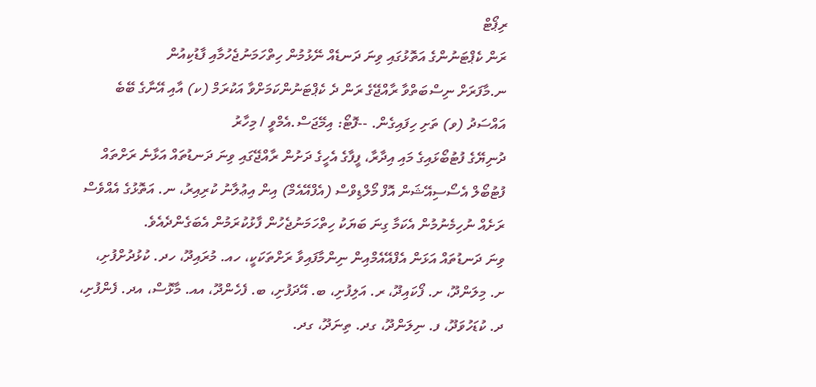ރިޕޯޓް
ރަން ކެޕްޓަނުންގެ އަތޮޅުގައި ވިނަ ދަނޑެއް ނޭޅުމުން ހިތްހަމަނުޖެހުމާއި ފާޑުކިއުން
ނ.މާފަރަށް ނިސްބަތްވާ ރާއްޖޭގެ ރަން ދެ ކެޕްޓަނުންކަމަށްވާ އަކުރަމް (ކ) އާއި އޭނާގެ ބޭބެ އައްސަދު (ވ) ތަށި ހިފައިގެން. --ފޮޓޯ: އިމޭޖަސް.އެމްވީ / މިހާރު
ދުނިޔޭގެ ފުޓުބޯޅައިގެ މައި އިދާރާ، ފީފާގެ އެހީގެ ދަށުން ރާއްޖޭގައި ވިނަ ދަނޑުތައް އަޅާނެ ރަށްތައް ފުޓުބޯލް އެސޯސިއޭޝަން އޮފް މޯލްޑިވްސް (އެފްއޭއެމް) އިން އިޢުލާނު ކުރިއިރު، ނ. އަތޮޅުގެ އެއްވެސް ރަށެއް ނުހިމެނުމުން އެކަމާ ގިނަ ބަޔަކު ހިތްހަމަނުޖެހުން ފާޅުކުރަމުން އެބަގެންދެއެވެ.
ވިނަ ދަނޑުތައް އަޅަން އެފްއޭއެމްއިން ނިންމާފައިވާ ރަށްތަކަކީ، ހއ. މުރައިދޫ، ހދ. ކުޅުދުށްފުށި، ށ. މިލަންދޫ، ށ. ފޯކައިދޫ، ރ. އަލިފުށި، ބ. އޭދަފުށި، ބ. ފެހެންދޫ، އއ. މާޅޮސް، އދ. ފެންފުށި، ދ. ކުޑަހުވަދޫ، ފ. ނިލަންދޫ، ގދ. ތިނަދޫ، ގދ.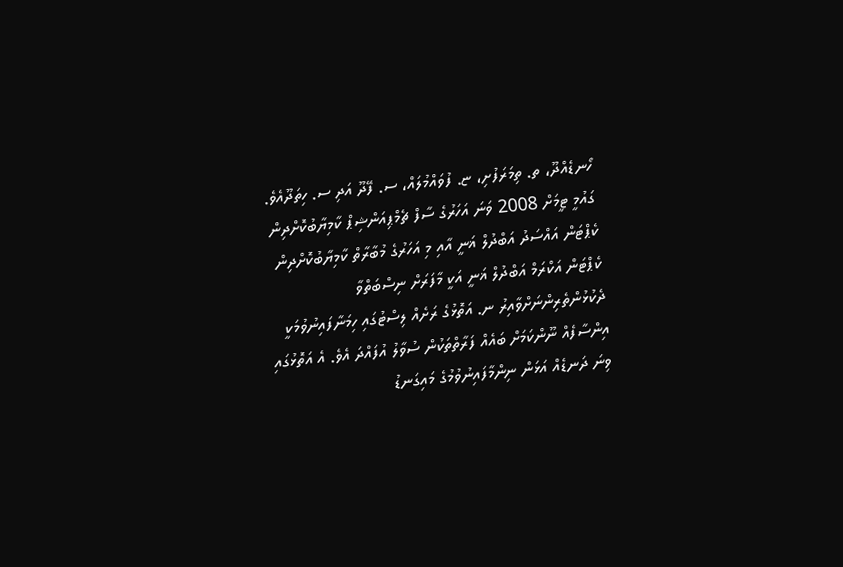ހޯނޑެއްދޫ، ތ. ތިމަރަފުށި، ޏ. ފުވައްމުލައް، ސ. ފޭދޫ އަދި ސ. ހިތަދޫއެވެ.
ގައުމީ ޓީމަށް 2008 ވަނަ އަހަރުގެ ސާފް ޗެމްޕިއަންޝިޕް ކާމިޔާބުކޮށްދިން ކެޕްޓަން އައްސަދު އަބްދުލް ޣަނީ އާއި މި އަހަރުގެ މުބާރާތް ކާމިޔާބުކޮށްދިން ކެޕްޓަން އަކްރަމް އަބްދުލް ޣަނީ އަކީ މާފަރަށް ނިސްބަތްވާ ދެކުޅުންތެރިންނަށްވާއިރު ނ. އަތޮޅުގެ ރަށެއް ލިސްޓުގައި ހިމަނާފައިނުވުމަކީ އިންސާފެއް ނޫންކަމަށް ބައެއް ފަރާތްތަކުން ސުވާލު އުފައްދަ އެވެ. އެ އަތޮޅުގައި ވިނަ ދަނޑެއް އަޅަން ނިންމާފައިނުވުމުގެ މައިގަނޑު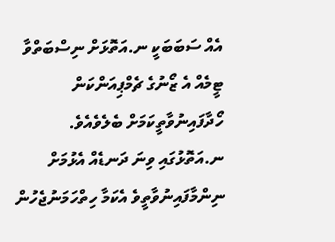އެއް ސަބަބަކީ ނ.އަތޮޅަށް ނިސްބަތްވާ ޓީމެއް އެ ޒޯނުގެ ޗެމްޕިއަންކަން ހޯދާފައިނުވާތީކަމަށް ބެލެވެއެވެ.
ނ.އަތޮޅުގައި ވިނަ ދަނޑެއް އެޅުމަށް ނިންމާފައިނުވާތީވެ އެކަމާ ހިތްހަމަނުޖެހުން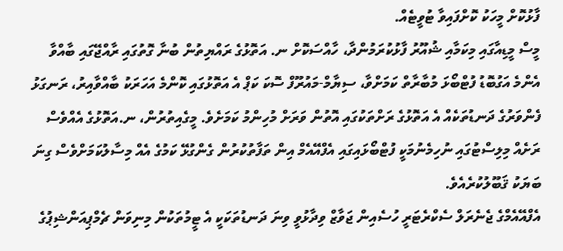ފާޅުކޮށް މީހަކު ކޮށްފައިވާ ޓުވީޓެއް.
މީސް މީޑިއާގައި މިކަމާއި ޝުއޫރު ފާޅުކުރަމުންދާ، ހާއްސަކޮށް ނ. އަތޮޅުގެ ރައްޔިތުން ބުނާ ގޮތުގައި ރާއްޖޭގައި ބާއްވާ އެންމެ އަގުބޮޑު ފުޓްބޯޅަ މުބާރާތް ކަމަށްވާ، ސިޔާމް-މައުރޫފް ސޮކަ ކަޕް އެ އަތޮޅުގައި ކޮންމެ އަހަރަކު ބާއްވާއިރު، ރަނގަޅު ފެންވަރުގެ ދަނޑުތަކެއް އެ އަތޮޅުގެ ރަށްތަކުގައި އޮތުން ވަރަށް މުހިންމު ކަމަށެވެ. މީގެއިތުރުން، ނ.އަތޮޅުގެ އެއްވެސް ރަށެއް މިލިސްޓުގައި ނުހިމެނުމަކީ ފުޓްބޯޅައިގައި އެފްއޭއެމް އިން ތަފާތުކުރުން ގެންގުޅޭ ކަމުގެ އެއް މިސާލުކަމަށްވެސް ގިނަ ބަޔަކު ޤަބޫލުކުރެއެވެ.
އެފްއޭއެމްގެ ޖެނެރަލް ސެކްރެޓަރީ ހުސެއިން ޖަވާޒް ވިދާޅުވީ ވިނަ ދަނޑުތަކަކީ އެ ޓީމުތަކުން މިނިވަން ޗެމްޕިއަންޝިޕުގެ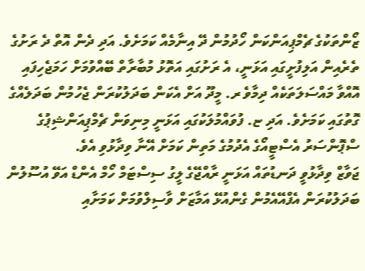ޒޯންތަކުގެ ޗެމްޕިއަންކަން ހޯދުމުން ދޭ އިނާމެއް ކަމަށެވެ. އަދި ދެން އޮތް ދެ ރަށުގެ ތެރެއިން އަލިފުށީގައި އަޅަނީ، އެ ރަށުގައި އަތޮޅު މުބާރާތް ބޭއްވުމަށް ހަމަޖެހިފައި އޮއްވާ މައްސަލަތަކެއް ދިމާވެ ރ. މީދޫ އަށް އެކަން ބަދަލުކުރަން ޖެހުމުން ބަދަލެއްގެ ގޮތުގައި ކަމަށެވެ. އަދި ޏ. ފުވައްމުލަކުގައި އަޅަނީ މިނިވަން ޗެމްޕިއަންޝިޕުގެ ސްޕޮންސަރު އެސްޓީއޯގެ އެދުމުގެ މަތިން ކަމަށް އޭނާ ވިދާޅުވި އެވެ.
ޖަވާޒް ވިދާޅުވީ ދަނޑުތައް އަޅަނީ ރާއްޖޭގެ ލީގު ސިސްޓަމް ހޯމް އެންޑް އަވޭ އުސޫލުން ބަދަލުކުރަން އެފްއޭއެމުން ގެންއުޅޭ އަމާޒަށް ވާސިލްވުމަށް ކަމަށާއި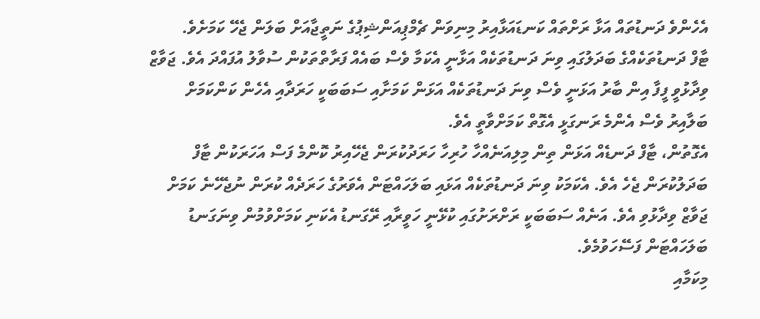އެހެންވެ ދަނޑުތައް އަޅާ ރަށްތައް ކަނޑައަޅާއިރު މިނިވަން ޗެމްޕިއަންޝިޕުގެ ނަތީޖާއަށް ބަލަން ޖެހޭ ކަމަށެވެ.
ޓާފް ދަނޑުތަކެއްގެ ބަދަލުގައި ވިނަ ދަނޑުތަކެއް އަޅާނީ އެކަމާ ވެސް ބައެއް ފަރާތްތަކުން ސުވާލު އުފައްދަ އެވެ. ޖަވާޒް ވިދާޅުވީ ފީފާ އިން ބާރު އަޅަނީ ވެސް ވިނަ ދަނޑުތަކެއް އަޅަން ކަމަށާއި ސަބަބަކީ ހަރަދާއި އެހެން ކަންކަމަށް ބަލާއިރު ވެސް އެންމެ ރަނގަޅީ އެގޮތް ކަމަށްވާތީ އެވެ.
އެގޮތުން، ޓާފް ދަނޑެއް އަޅަން ތިން މިލިއަނެއްހާ ހުރިހާ ހަރަދުކުރަން ޖެހޭއިރު ކޮންމެ ފަސް އަހަރަކުން ޓާފް ބަދަލުކުރަން ޖެހެ އެވެ. އެކަމަކު ވިނަ ދަނޑުތަކެއް އަޅައި ބަލަހައްޓަން އެވަރުގެ ހަރަދެއް ކުރަން ނުޖެހޭނެ ކަމަށް ޖަވާޒް ވިދާޅުވި އެވެ. އަނެއް ސަބަބަކީ ރަށްރަށުގައި ކުޅޭނީ ހަވީރާއި ރޭގަނޑު އެކަނި ކަމަށްވުމުން ވިނަގަނޑު ބަލަހައްޓަން ފަސޭހަވުމެވެ.
މިކަމާއި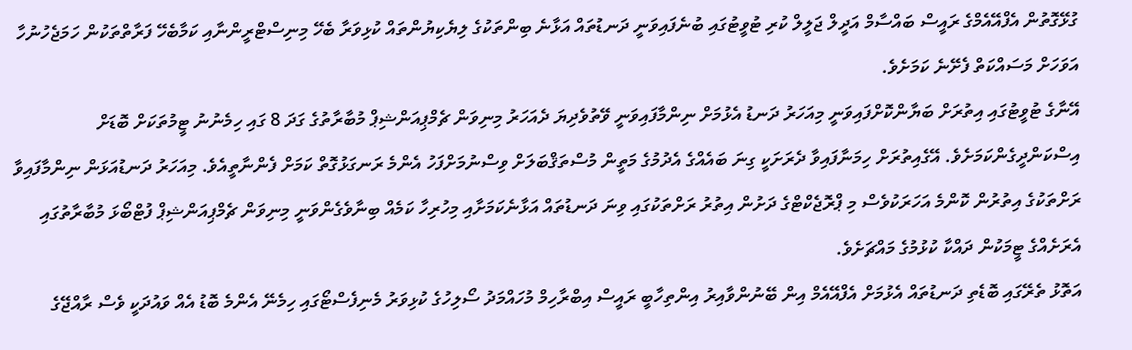ގުޅޭގޮތުން އެފްއޭއެމްގެ ރައީސް ބައްސާމް އަދީލް ޖަލީލް ކުރި ޓުވީޓުގައި ބުނެފައިވަނީ ދަނޑުތައް އަޅާނެ ބިންތަކުގެ ލިޔެކިޔުންތައް ކުޅިވަރާ ބެހޭ މިނިސްޓްރީންނާއި ކަމާބެހޭ ފަރާތްތަކުން ހަމަޖެހުނުހާ އަވަހަށް މަސައްކަތް ފެށޭނެ ކަމަށެވެ.
އޭނާގެ ޓުވީޓުގައި އިތުރަށް ބަޔާންކޮށްފައިވަނީ މިއަހަރު ދަނޑު އެޅުމަށް ނިންމާފައިވަނީ ވޭތުވެދިޔަ ދެއަހަރު މިނިވަން ޗެމްޕިއަންޝިޕް މުބާރާތުގެ ގަދަ 8 ގައި ހިމެނުނު ޓީމުތަކަށް ބޮޑަށް އިސްކަންދީގެންކަމަށެވެ. އޭގެއިތުރަށް ހިމަނާފައިވާ ދެރަށަކީ ގިނަ ބައެއްގެ އެދުމުގެ މަތީން މުސްތަޤްބަލަށް ވިސްނުމަށްފަހު އެންމެ ރަނގަޅުގޮތް ކަމަށް ފެންނާތީއެވެ. މިއަހަރު ދަނޑުއަޅަން ނިންމާފައިވާ ރަށްތަކުގެ އިތުރުން ކޮންމެ އަހަރަކުވެސް މި ޕްރޮޖެކްޓްގެ ދަށުން އިތުރު ރަށްތަކުގައި ވިނަ ދަނޑުތައް އަޅާނެކަމަށާއި މިހުރިހާ ކަމެއް ބިނާވެގެންވަނީ މިނިވަން ޗެމްޕިއަންޝިޕް ފުޓްބޯޅަ މުބާރާތުގައި އެރަށެއްގެ ޓީމަކުން ދައްކާ ކުޅުމުގެ މައްޗަށެވެ.
އަތޮޅު ތެރޭގައި ބޮޑެތި ދަނޑުތައް އެޅުމަށް އެފްއޭއެމް އިން ބޭނުންވާއިރު އިންތިހާބީ ރައީސް އިބްރާހިމް މުހައްމަދު ސޯލިހުގެ ކުޅިވަރު މެނިފެސްޓޯގައި ހިމެނޭ އެންމެ ބޮޑު އެއް ވައުދަކީ ވެސް ރާއްޖޭގެ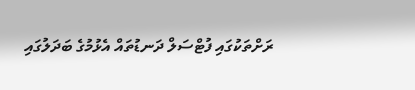ރަށްތަކުގައި ފުޓްސަލް ދަނޑުތައް އެޅުމުގެ ބަދަލުގައި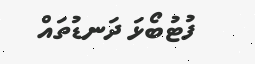ފުޓުބޯޅަ ދަނޑުތައް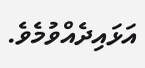އަޅައިދެއްވުމެވެ.